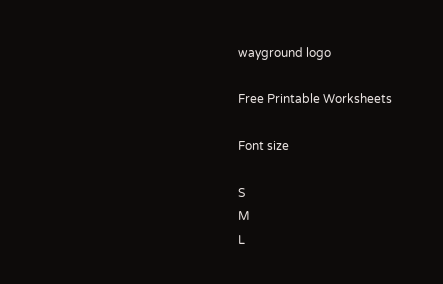wayground logo

Free Printable Worksheets

Font size

S
M
L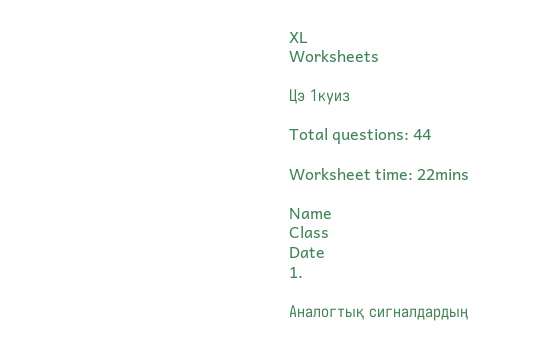XL
Worksheets

Цэ 1куиз

Total questions: 44

Worksheet time: 22mins

Name
Class
Date
1.

Аналогтық сигналдардың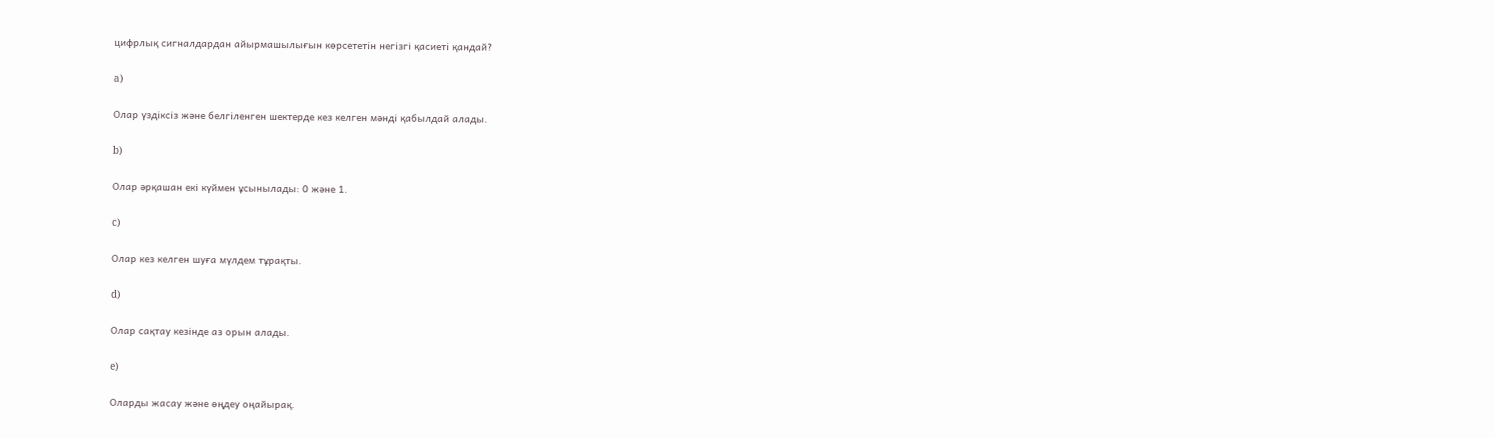цифрлық сигналдардан айырмашылығын көрсететін негізгі қасиеті қандай?

a)

Олар үздіксіз және белгіленген шектерде кез келген мәнді қабылдай алады.

b)

Олар әрқашан екі күймен ұсынылады: 0 және 1.

c)

Олар кез келген шуға мүлдем тұрақты.

d)

Олар сақтау кезінде аз орын алады.

e)

Оларды жасау және өңдеу оңайырақ.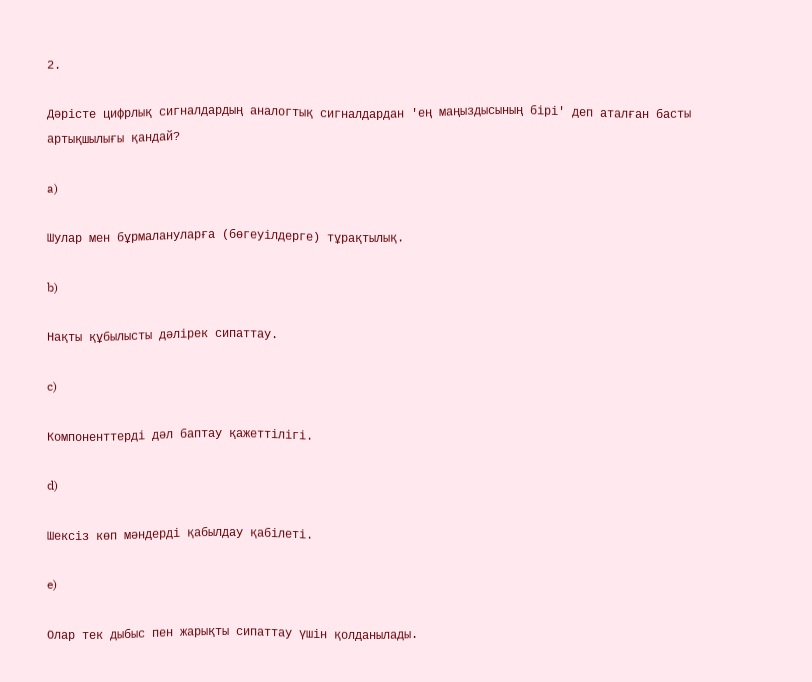2.

Дәрісте цифрлық сигналдардың аналогтық сигналдардан 'ең маңыздысының бірі' деп аталған басты артықшылығы қандай?

a)

Шулар мен бұрмалануларға (бөгеуілдерге) тұрақтылық.

b)

Нақты құбылысты дәлірек сипаттау.

c)

Компоненттерді дәл баптау қажеттілігі.

d)

Шексіз көп мәндерді қабылдау қабілеті.

e)

Олар тек дыбыс пен жарықты сипаттау үшін қолданылады.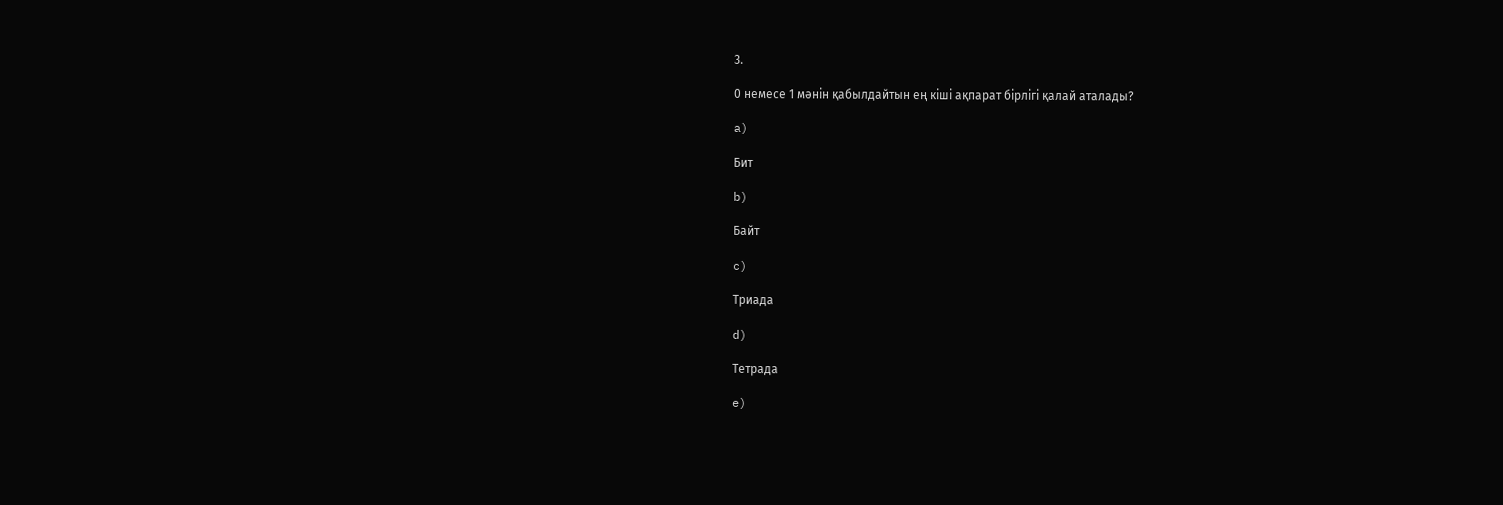3.

0 немесе 1 мәнін қабылдайтын ең кіші ақпарат бірлігі қалай аталады?

a)

Бит

b)

Байт

c)

Триада

d)

Тетрада

e)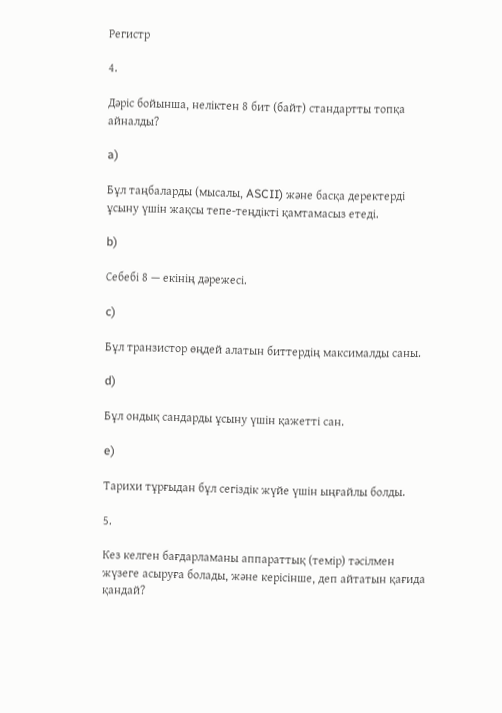Регистр

4.

Дәріс бойынша, неліктен 8 бит (байт) стандартты топқа айналды?

a)

Бұл таңбаларды (мысалы, ASCII) және басқа деректерді ұсыну үшін жақсы тепе-теңдікті қамтамасыз етеді.

b)

Себебі 8 — екінің дәрежесі.

c)

Бұл транзистор өңдей алатын биттердің максималды саны.

d)

Бұл ондық сандарды ұсыну үшін қажетті сан.

e)

Тарихи тұрғыдан бұл сегіздік жүйе үшін ыңғайлы болды.

5.

Кез келген бағдарламаны аппараттық (темір) тәсілмен жүзеге асыруға болады, және керісінше, деп айтатын қағида қандай?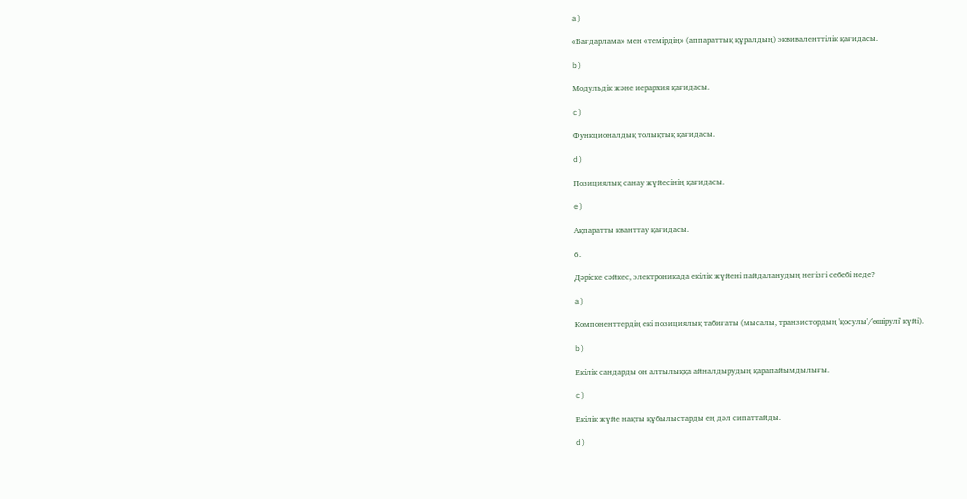a)

«Бағдарлама» мен «темірдің» (аппараттық құралдың) эквиваленттілік қағидасы.

b)

Модульдік және иерархия қағидасы.

c)

Функционалдық толықтық қағидасы.

d)

Позициялық санау жүйесінің қағидасы.

e)

Ақпаратты кванттау қағидасы.

6.

Дәріске сәйкес, электроникада екілік жүйені пайдаланудың негізгі себебі неде?

a)

Компоненттердің екі позициялық табиғаты (мысалы, транзистордың 'қосулы'/'өшірулі' күйі).

b)

Екілік сандарды он алтылыққа айналдырудың қарапайымдылығы.

c)

Екілік жүйе нақты құбылыстарды ең дәл сипаттайды.

d)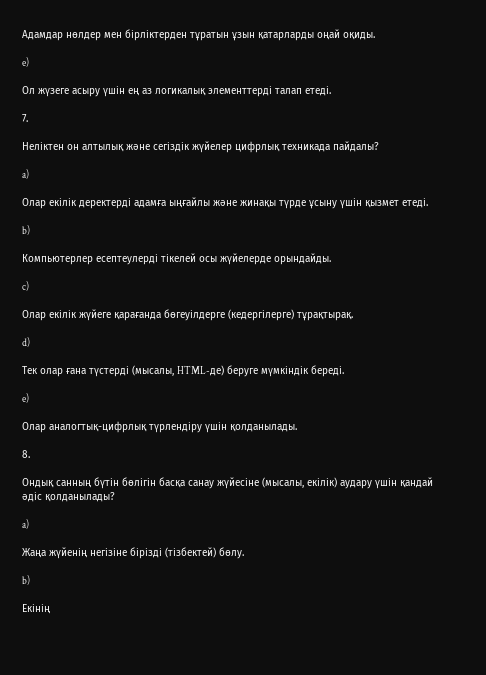Адамдар нөлдер мен бірліктерден тұратын ұзын қатарларды оңай оқиды.

e)

Ол жүзеге асыру үшін ең аз логикалық элементтерді талап етеді.

7.

Неліктен он алтылық және сегіздік жүйелер цифрлық техникада пайдалы?

a)

Олар екілік деректерді адамға ыңғайлы және жинақы түрде ұсыну үшін қызмет етеді.

b)

Компьютерлер есептеулерді тікелей осы жүйелерде орындайды.

c)

Олар екілік жүйеге қарағанда бөгеуілдерге (кедергілерге) тұрақтырақ.

d)

Тек олар ғана түстерді (мысалы, HTML-де) беруге мүмкіндік береді.

e)

Олар аналогтық-цифрлық түрлендіру үшін қолданылады.

8.

Ондық санның бүтін бөлігін басқа санау жүйесіне (мысалы, екілік) аудару үшін қандай әдіс қолданылады?

a)

Жаңа жүйенің негізіне бірізді (тізбектей) бөлу.

b)

Екінің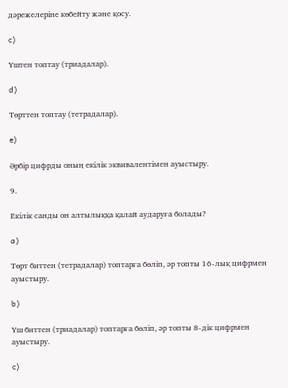дәрежелеріне көбейту және қосу.

c)

Үштен топтау (триадалар).

d)

Төрттен топтау (тетрадалар).

e)

Әрбір цифрды оның екілік эквивалентімен ауыстыру.

9.

Екілік санды он алтылыққа қалай аударуға болады?

a)

Төрт биттен (тетрадалар) топтарға бөліп, әр топты 16-лық цифрмен ауыстыру.

b)

Үш биттен (триадалар) топтарға бөліп, әр топты 8-дік цифрмен ауыстыру.

c)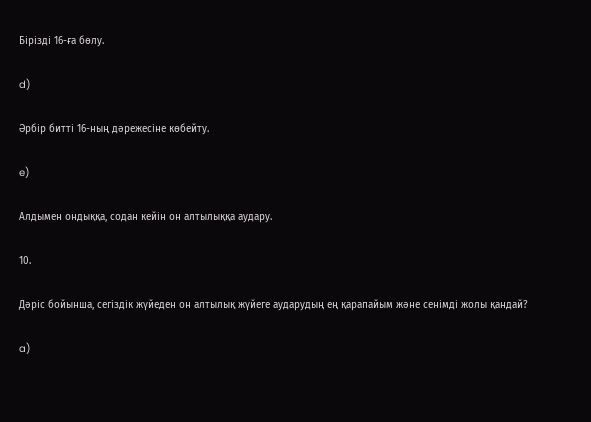Бірізді 16-ға бөлу.

d)

Әрбір битті 16-ның дәрежесіне көбейту.

e)

Алдымен ондыққа, содан кейін он алтылыққа аудару.

10.

Дәріс бойынша, сегіздік жүйеден он алтылық жүйеге аударудың ең қарапайым және сенімді жолы қандай?

a)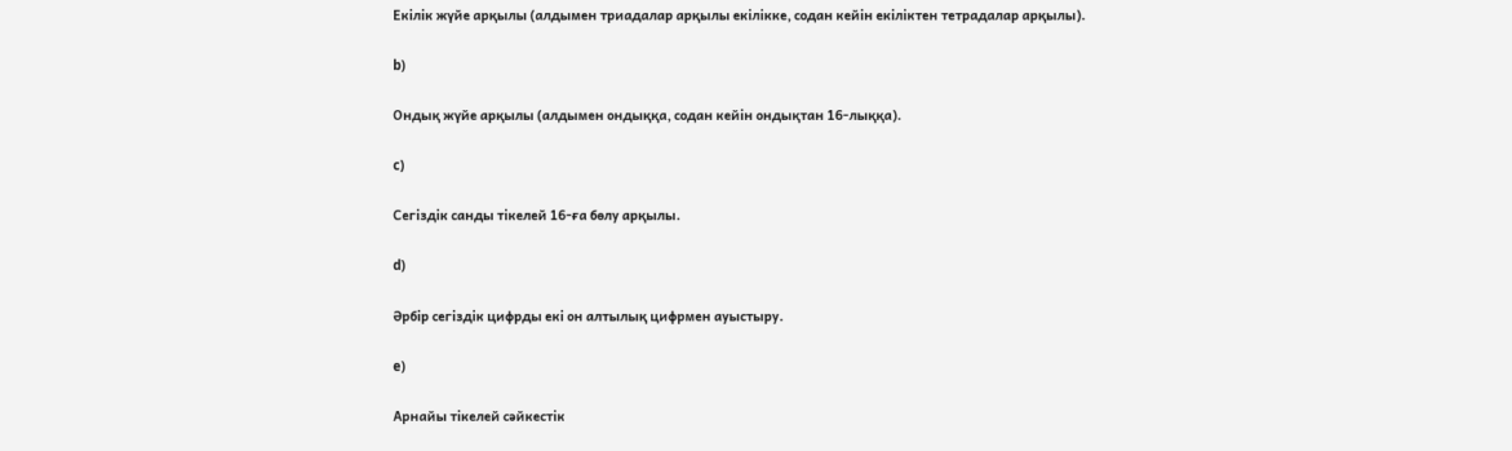Екілік жүйе арқылы (алдымен триадалар арқылы екілікке, содан кейін екіліктен тетрадалар арқылы).

b)

Ондық жүйе арқылы (алдымен ондыққа, содан кейін ондықтан 16-лыққа).

c)

Сегіздік санды тікелей 16-ға бөлу арқылы.

d)

Әрбір сегіздік цифрды екі он алтылық цифрмен ауыстыру.

e)

Арнайы тікелей сәйкестік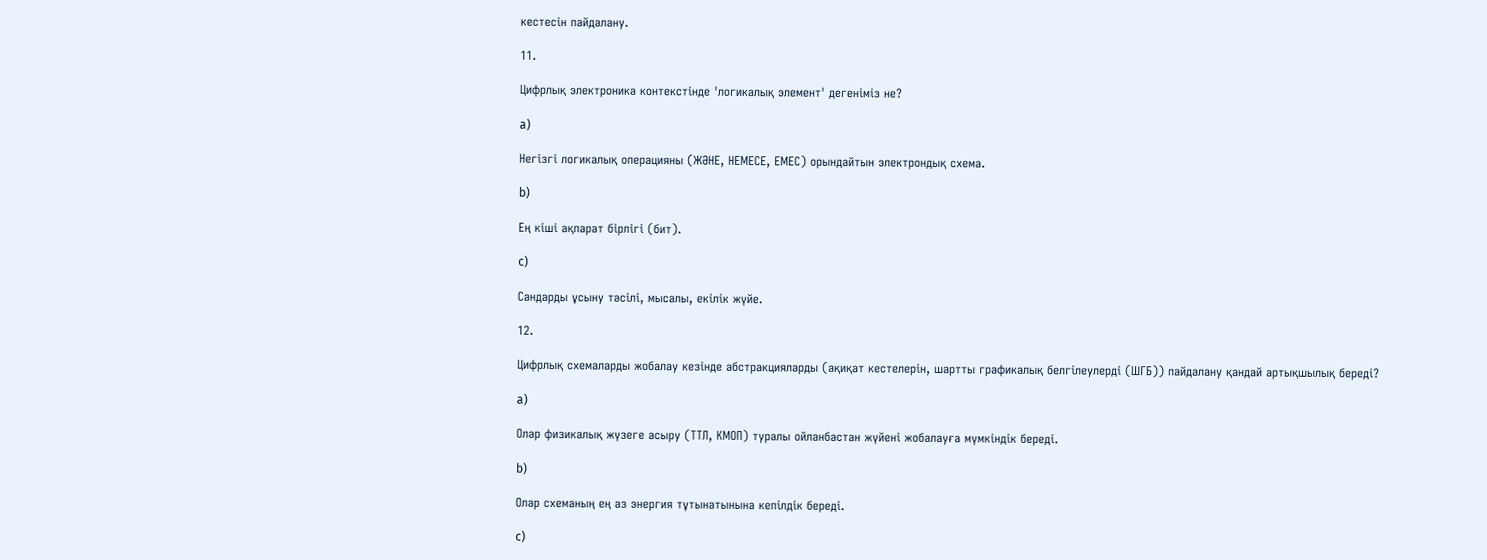кестесін пайдалану.

11.

Цифрлық электроника контекстінде 'логикалық элемент' дегеніміз не?

a)

Негізгі логикалық операцияны (ЖӘНЕ, НЕМЕСЕ, ЕМЕС) орындайтын электрондық схема.

b)

Ең кіші ақпарат бірлігі (бит).

c)

Сандарды ұсыну тәсілі, мысалы, екілік жүйе.

12.

Цифрлық схемаларды жобалау кезінде абстракцияларды (ақиқат кестелерін, шартты графикалық белгілеулерді (ШГБ)) пайдалану қандай артықшылық береді?

a)

Олар физикалық жүзеге асыру (ТТЛ, КМОП) туралы ойланбастан жүйені жобалауға мүмкіндік береді.

b)

Олар схеманың ең аз энергия тұтынатынына кепілдік береді.

c)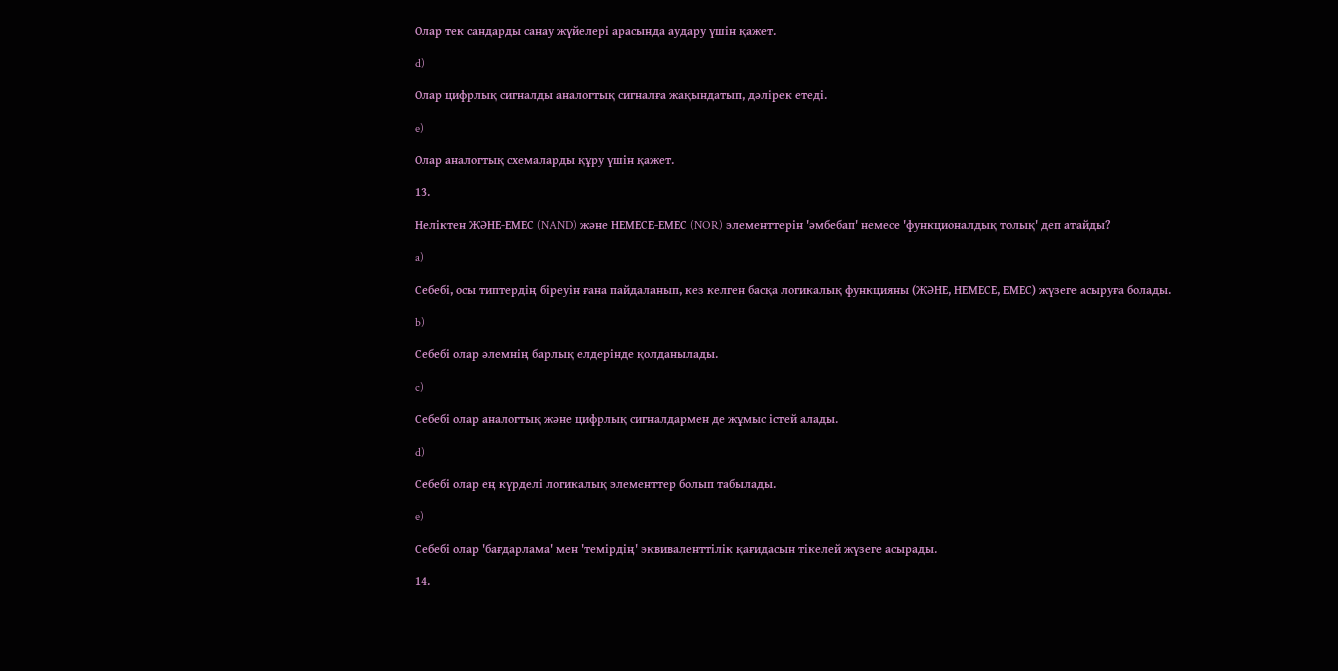Олар тек сандарды санау жүйелері арасында аудару үшін қажет.

d)

Олар цифрлық сигналды аналогтық сигналға жақындатып, дәлірек етеді.

e)

Олар аналогтық схемаларды құру үшін қажет.

13.

Неліктен ЖӘНЕ-ЕМЕС (NAND) және НЕМЕСЕ-ЕМЕС (NOR) элементтерін 'әмбебап' немесе 'функционалдық толық' деп атайды?

a)

Себебі, осы типтердің біреуін ғана пайдаланып, кез келген басқа логикалық функцияны (ЖӘНЕ, НЕМЕСЕ, ЕМЕС) жүзеге асыруға болады.

b)

Себебі олар әлемнің барлық елдерінде қолданылады.

c)

Себебі олар аналогтық және цифрлық сигналдармен де жұмыс істей алады.

d)

Себебі олар ең күрделі логикалық элементтер болып табылады.

e)

Себебі олар 'бағдарлама' мен 'темірдің' эквиваленттілік қағидасын тікелей жүзеге асырады.

14.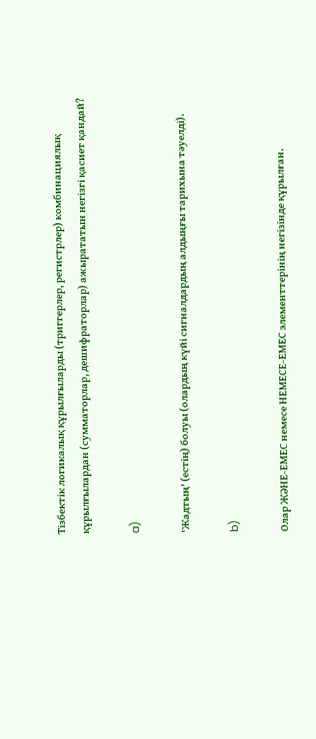Тізбектік логикалық құрылғыларды (триггерлер, регистрлер) комбинациялық құрылғылардан (сумматорлар, дешифраторлар) ажырататын негізгі қасиет қандай?

a)

'Жадтың' (естің) болуы (олардың күйі сигналдардың алдыңғы тарихына тәуелді).

b)

Олар ЖӘНЕ-ЕМЕС немесе НЕМЕСЕ-ЕМЕС элементтерінің негізінде құрылған.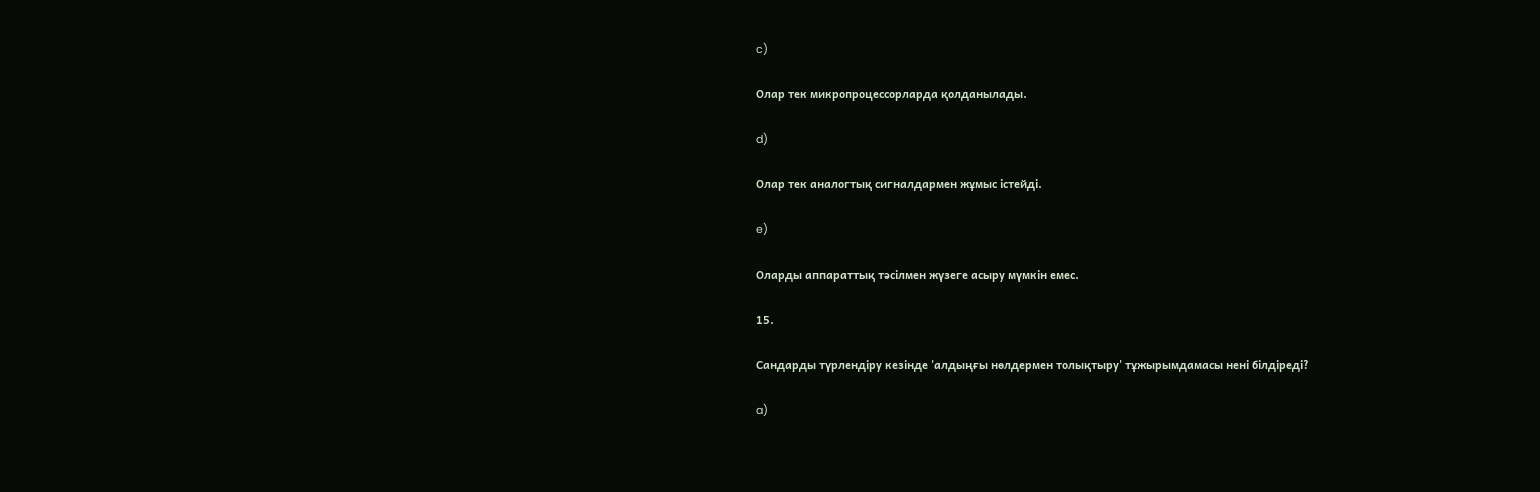c)

Олар тек микропроцессорларда қолданылады.

d)

Олар тек аналогтық сигналдармен жұмыс істейді.

e)

Оларды аппараттық тәсілмен жүзеге асыру мүмкін емес.

15.

Сандарды түрлендіру кезінде 'алдыңғы нөлдермен толықтыру' тұжырымдамасы нені білдіреді?

a)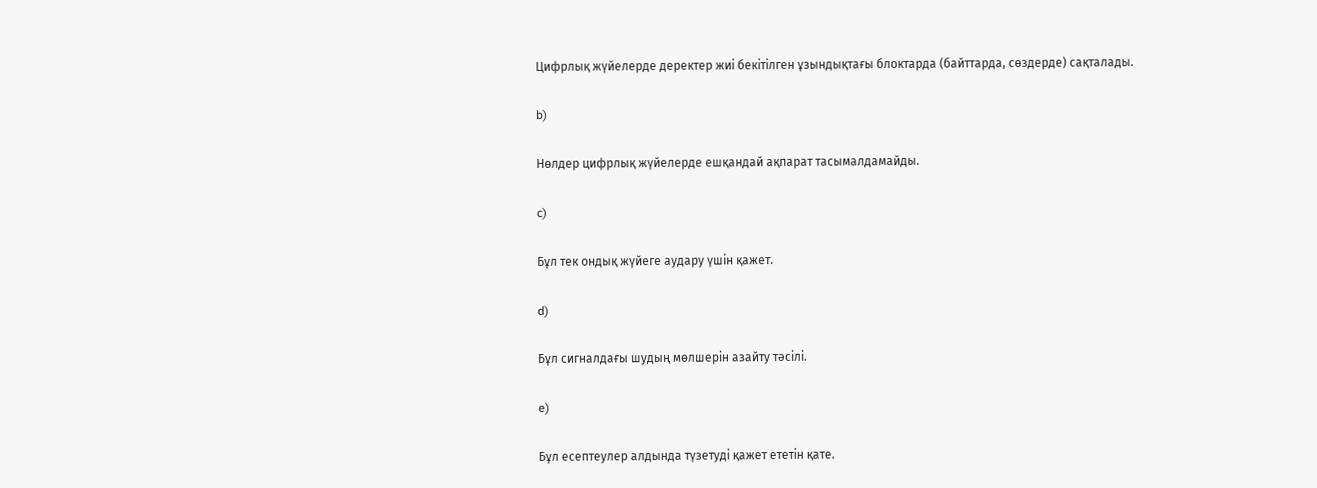Цифрлық жүйелерде деректер жиі бекітілген ұзындықтағы блоктарда (байттарда, сөздерде) сақталады.

b)

Нөлдер цифрлық жүйелерде ешқандай ақпарат тасымалдамайды.

c)

Бұл тек ондық жүйеге аудару үшін қажет.

d)

Бұл сигналдағы шудың мөлшерін азайту тәсілі.

e)

Бұл есептеулер алдында түзетуді қажет ететін қате.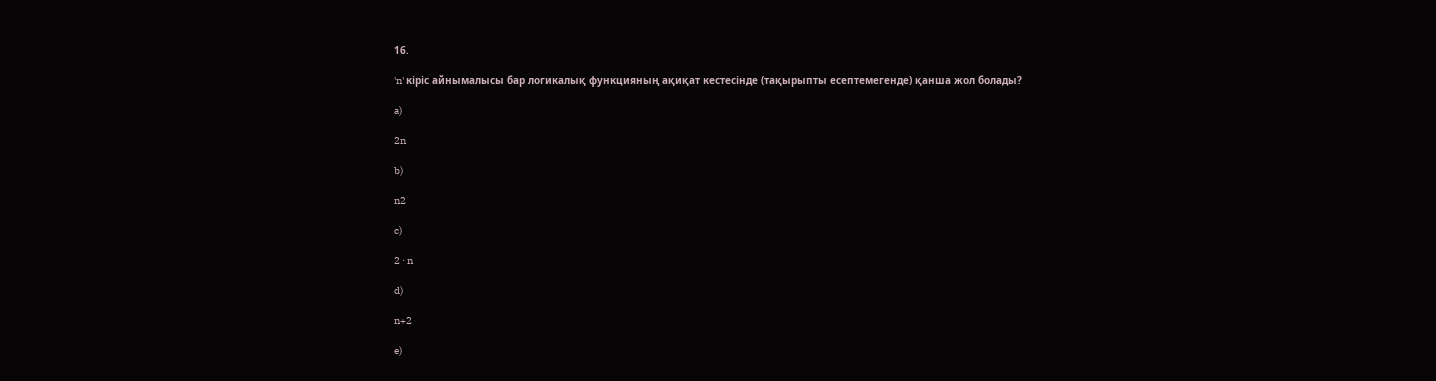16.

'n' кіріс айнымалысы бар логикалық функцияның ақиқат кестесінде (тақырыпты есептемегенде) қанша жол болады?

a)

2n

b)

n2

c)

2 · n

d)

n+2

e)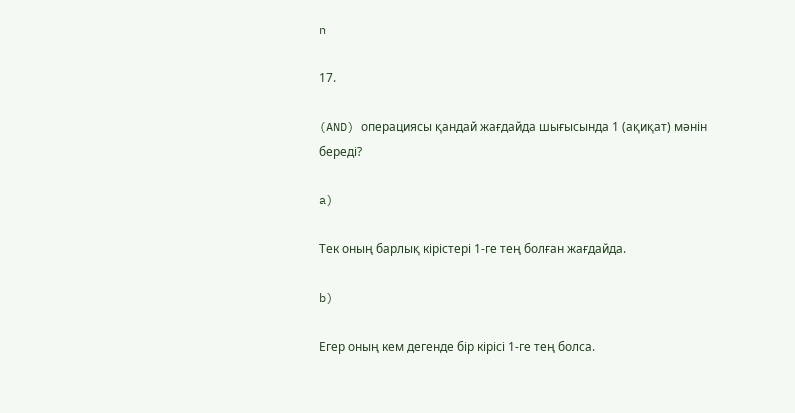n

17.

(AND) операциясы қандай жағдайда шығысында 1 (ақиқат) мәнін береді?

a)

Тек оның барлық кірістері 1-ге тең болған жағдайда.

b)

Егер оның кем дегенде бір кірісі 1-ге тең болса.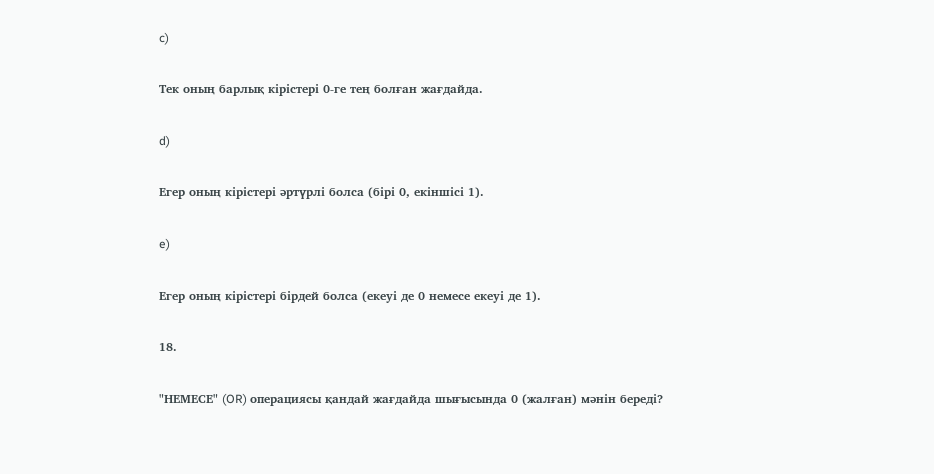c)

Тек оның барлық кірістері 0-ге тең болған жағдайда.

d)

Егер оның кірістері әртүрлі болса (бірі 0, екіншісі 1).

e)

Егер оның кірістері бірдей болса (екеуі де 0 немесе екеуі де 1).

18.

"НЕМЕСЕ" (OR) операциясы қандай жағдайда шығысында 0 (жалған) мәнін береді?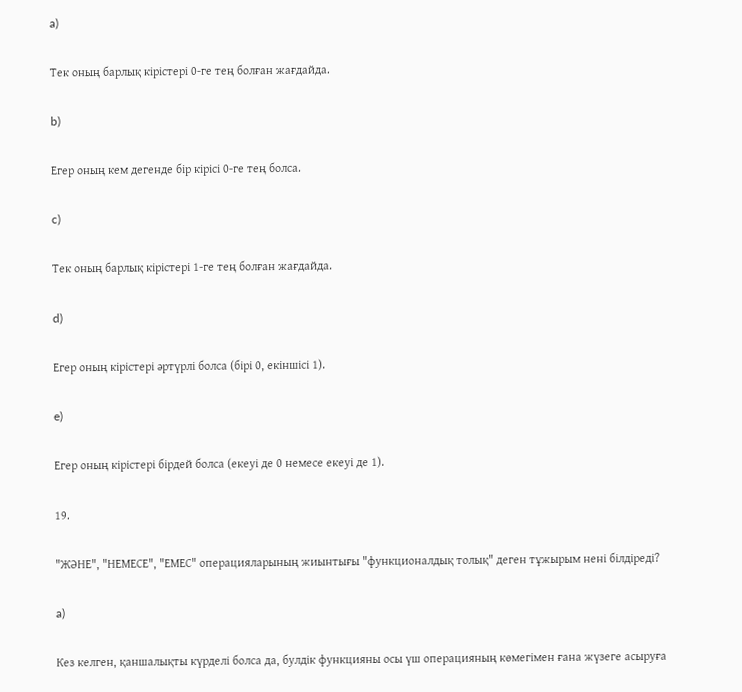a)

Тек оның барлық кірістері 0-ге тең болған жағдайда.

b)

Егер оның кем дегенде бір кірісі 0-ге тең болса.

c)

Тек оның барлық кірістері 1-ге тең болған жағдайда.

d)

Егер оның кірістері әртүрлі болса (бірі 0, екіншісі 1).

e)

Егер оның кірістері бірдей болса (екеуі де 0 немесе екеуі де 1).

19.

"ЖӘНЕ", "НЕМЕСЕ", "ЕМЕС" операцияларының жиынтығы "функционалдық толық" деген тұжырым нені білдіреді?

a)

Кез келген, қаншалықты күрделі болса да, булдік функцияны осы үш операцияның көмегімен ғана жүзеге асыруға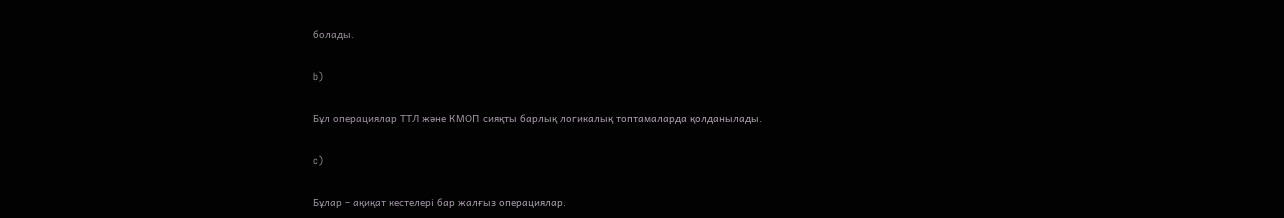болады.

b)

Бұл операциялар ТТЛ және КМОП сияқты барлық логикалық топтамаларда қолданылады.

c)

Бұлар – ақиқат кестелері бар жалғыз операциялар.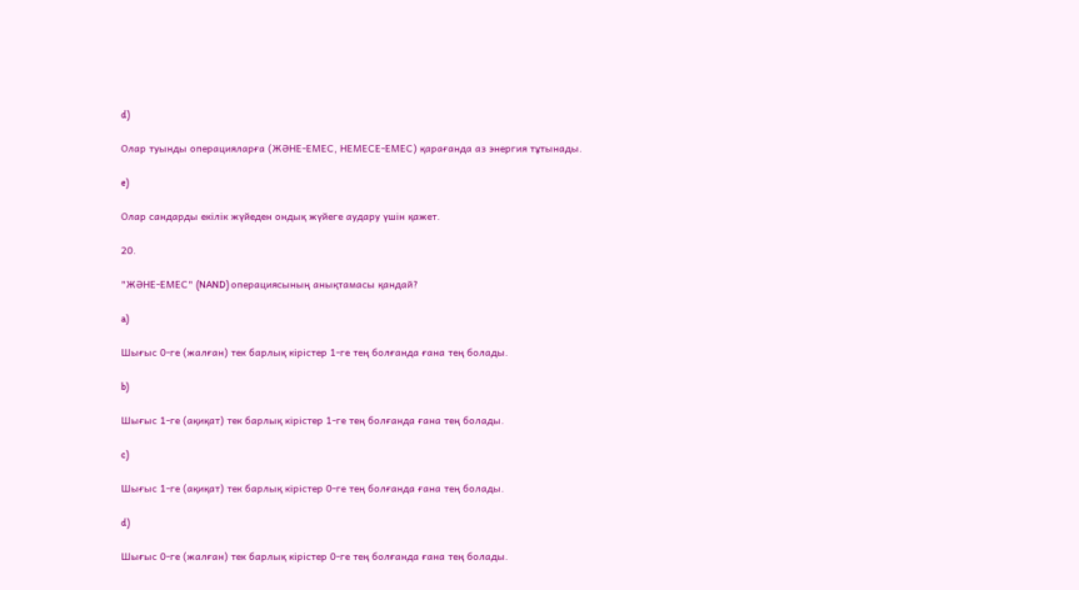d)

Олар туынды операцияларға (ЖӘНЕ-ЕМЕС, НЕМЕСЕ-ЕМЕС) қарағанда аз энергия тұтынады.

e)

Олар сандарды екілік жүйеден ондық жүйеге аудару үшін қажет.

20.

"ЖӘНЕ-ЕМЕС" (NAND) операциясының анықтамасы қандай?

a)

Шығыс 0-ге (жалған) тек барлық кірістер 1-ге тең болғанда ғана тең болады.

b)

Шығыс 1-ге (ақиқат) тек барлық кірістер 1-ге тең болғанда ғана тең болады.

c)

Шығыс 1-ге (ақиқат) тек барлық кірістер 0-ге тең болғанда ғана тең болады.

d)

Шығыс 0-ге (жалған) тек барлық кірістер 0-ге тең болғанда ғана тең болады.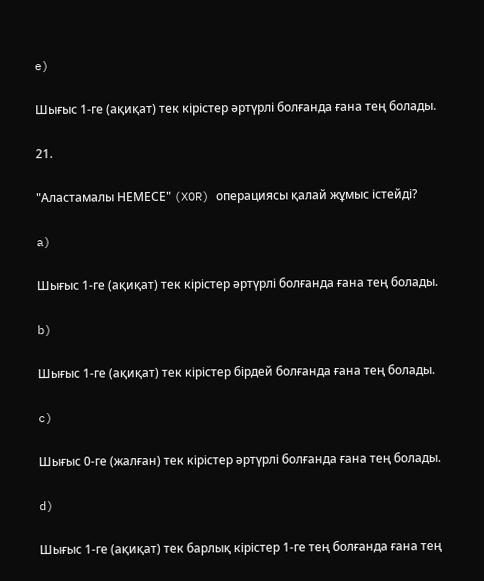e)

Шығыс 1-ге (ақиқат) тек кірістер әртүрлі болғанда ғана тең болады.

21.

"Аластамалы НЕМЕСЕ" (XOR) операциясы қалай жұмыс істейді?

a)

Шығыс 1-ге (ақиқат) тек кірістер әртүрлі болғанда ғана тең болады.

b)

Шығыс 1-ге (ақиқат) тек кірістер бірдей болғанда ғана тең болады.

c)

Шығыс 0-ге (жалған) тек кірістер әртүрлі болғанда ғана тең болады.

d)

Шығыс 1-ге (ақиқат) тек барлық кірістер 1-ге тең болғанда ғана тең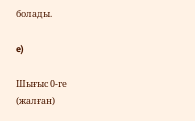болады.

e)

Шығыс 0-ге (жалған)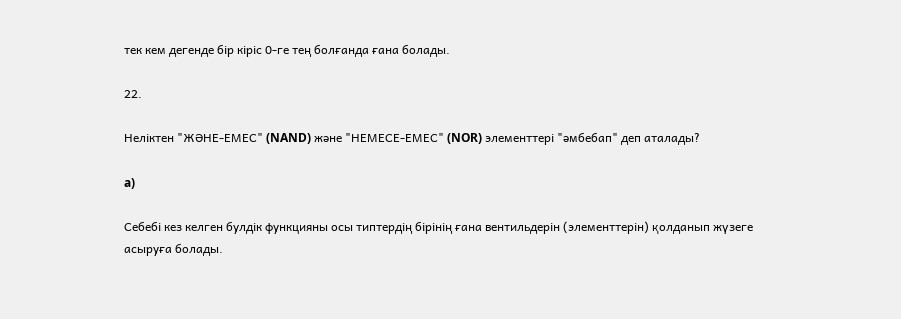тек кем дегенде бір кіріс 0-ге тең болғанда ғана болады.

22.

Неліктен "ЖӘНЕ-ЕМЕС" (NAND) және "НЕМЕСЕ-ЕМЕС" (NOR) элементтері "әмбебап" деп аталады?

a)

Себебі кез келген булдік функцияны осы типтердің бірінің ғана вентильдерін (элементтерін) қолданып жүзеге асыруға болады.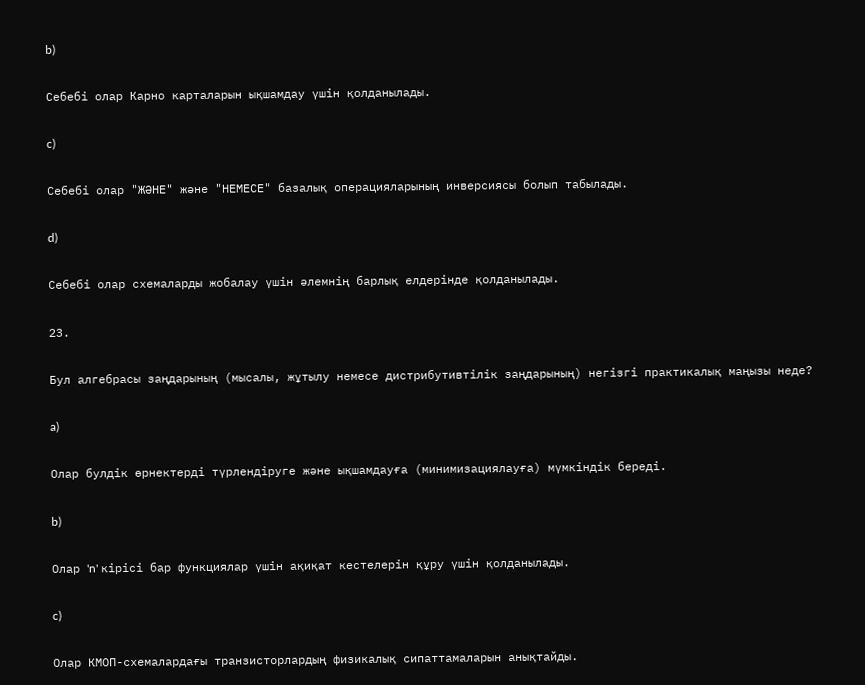b)

Себебі олар Карно карталарын ықшамдау үшін қолданылады.

c)

Себебі олар "ЖӘНЕ" және "НЕМЕСЕ" базалық операцияларының инверсиясы болып табылады.

d)

Себебі олар схемаларды жобалау үшін әлемнің барлық елдерінде қолданылады.

23.

Бул алгебрасы заңдарының (мысалы, жұтылу немесе дистрибутивтілік заңдарының) негізгі практикалық маңызы неде?

a)

Олар булдік өрнектерді түрлендіруге және ықшамдауға (минимизациялауға) мүмкіндік береді.

b)

Олар 'n' кірісі бар функциялар үшін ақиқат кестелерін құру үшін қолданылады.

c)

Олар КМОП-схемалардағы транзисторлардың физикалық сипаттамаларын анықтайды.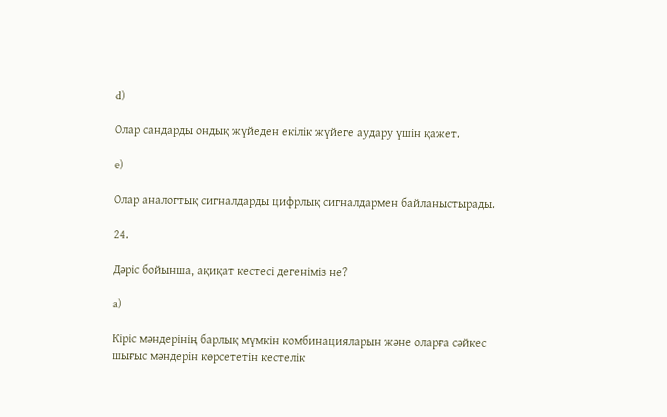d)

Олар сандарды ондық жүйеден екілік жүйеге аудару үшін қажет.

e)

Олар аналогтық сигналдарды цифрлық сигналдармен байланыстырады.

24.

Дәріс бойынша, ақиқат кестесі дегеніміз не?

a)

Кіріс мәндерінің барлық мүмкін комбинацияларын және оларға сәйкес шығыс мәндерін көрсететін кестелік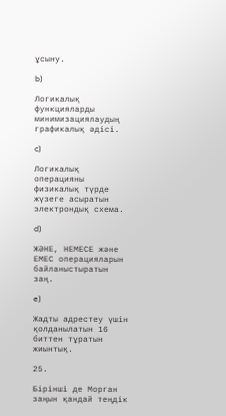ұсыну.

b)

Логикалық функцияларды минимизациялаудың графикалық әдісі.

c)

Логикалық операцияны физикалық түрде жүзеге асыратын электрондық схема.

d)

ЖӘНЕ, НЕМЕСЕ және ЕМЕС операцияларын байланыстыратын заң.

e)

Жадты адрестеу үшін қолданылатын 16 биттен тұратын жиынтық.

25.

Бірінші де Морган заңын қандай теңдік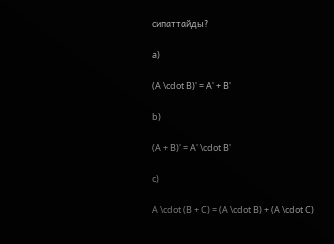сипаттайды?

a)

(A \cdot B)' = A' + B'

b)

(A + B)' = A' \cdot B'

c)

A \cdot (B + C) = (A \cdot B) + (A \cdot C)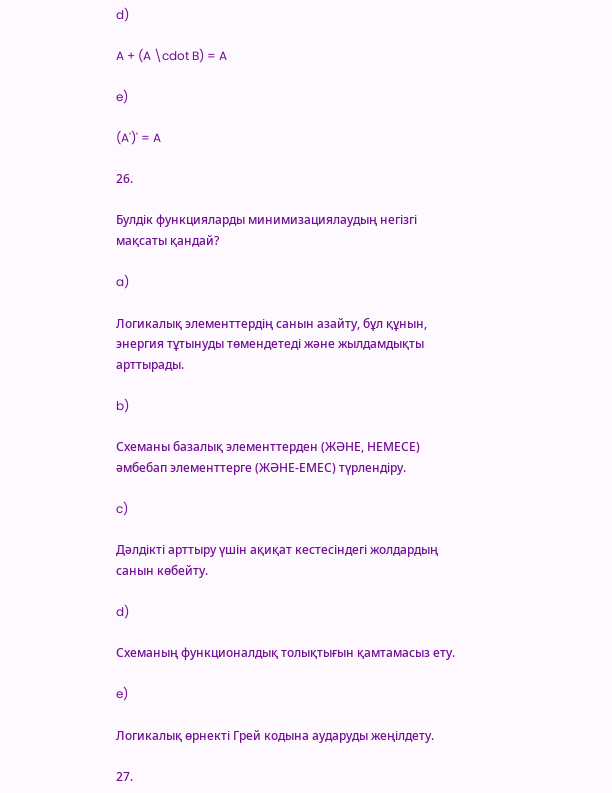d)

A + (A \cdot B) = A

e)

(A')' = A

26.

Булдік функцияларды минимизациялаудың негізгі мақсаты қандай?

a)

Логикалық элементтердің санын азайту, бұл құнын, энергия тұтынуды төмендетеді және жылдамдықты арттырады.

b)

Схеманы базалық элементтерден (ЖӘНЕ, НЕМЕСЕ) әмбебап элементтерге (ЖӘНЕ-ЕМЕС) түрлендіру.

c)

Дәлдікті арттыру үшін ақиқат кестесіндегі жолдардың санын көбейту.

d)

Схеманың функционалдық толықтығын қамтамасыз ету.

e)

Логикалық өрнекті Грей кодына аударуды жеңілдету.

27.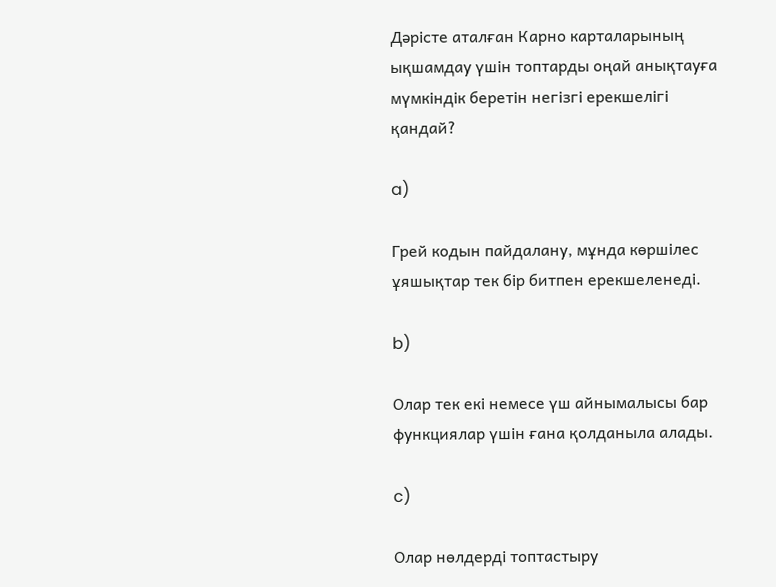Дәрісте аталған Карно карталарының ықшамдау үшін топтарды оңай анықтауға мүмкіндік беретін негізгі ерекшелігі қандай?

a)

Грей кодын пайдалану, мұнда көршілес ұяшықтар тек бір битпен ерекшеленеді.

b)

Олар тек екі немесе үш айнымалысы бар функциялар үшін ғана қолданыла алады.

c)

Олар нөлдерді топтастыру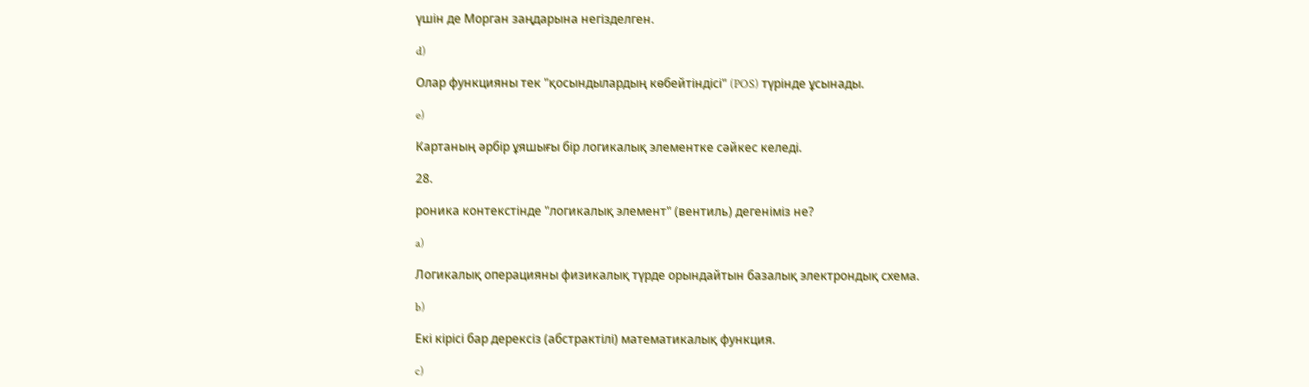үшін де Морган заңдарына негізделген.

d)

Олар функцияны тек "қосындылардың көбейтіндісі" (POS) түрінде ұсынады.

e)

Картаның әрбір ұяшығы бір логикалық элементке сәйкес келеді.

28.

роника контекстінде "логикалық элемент" (вентиль) дегеніміз не?

a)

Логикалық операцияны физикалық түрде орындайтын базалық электрондық схема.

b)

Екі кірісі бар дерексіз (абстрактілі) математикалық функция.

c)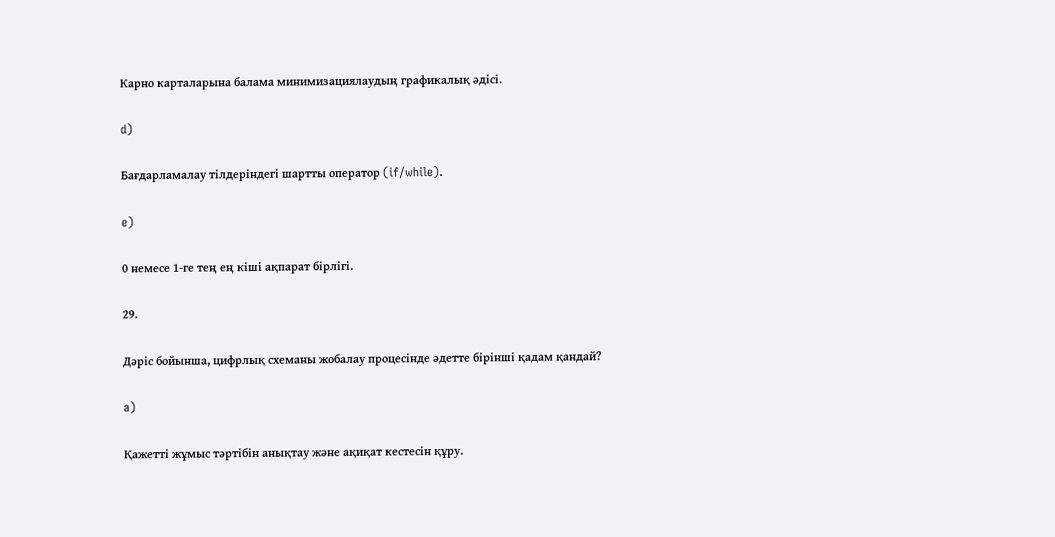Карно карталарына балама минимизациялаудың графикалық әдісі.

d)

Бағдарламалау тілдеріндегі шартты оператор (if/while).

e)

0 немесе 1-ге тең ең кіші ақпарат бірлігі.

29.

Дәріс бойынша, цифрлық схеманы жобалау процесінде әдетте бірінші қадам қандай?

a)

Қажетті жұмыс тәртібін анықтау және ақиқат кестесін құру.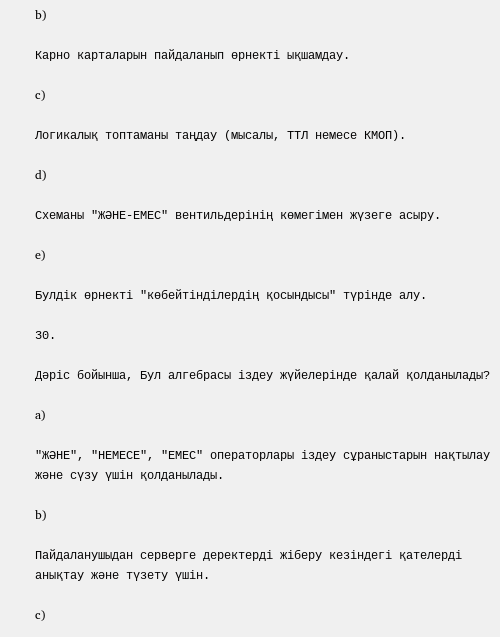b)

Карно карталарын пайдаланып өрнекті ықшамдау.

c)

Логикалық топтаманы таңдау (мысалы, ТТЛ немесе КМОП).

d)

Схеманы "ЖӘНЕ-ЕМЕС" вентильдерінің көмегімен жүзеге асыру.

e)

Булдік өрнекті "көбейтінділердің қосындысы" түрінде алу.

30.

Дәріс бойынша, Бул алгебрасы іздеу жүйелерінде қалай қолданылады?

a)

"ЖӘНЕ", "НЕМЕСЕ", "ЕМЕС" операторлары іздеу сұраныстарын нақтылау және сүзу үшін қолданылады.

b)

Пайдаланушыдан серверге деректерді жіберу кезіндегі қателерді анықтау және түзету үшін.

c)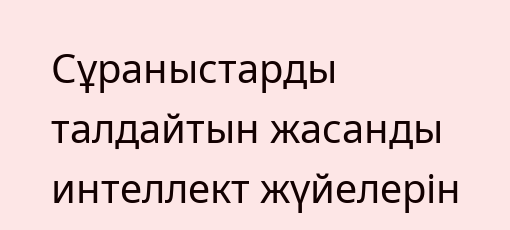Сұраныстарды талдайтын жасанды интеллект жүйелерін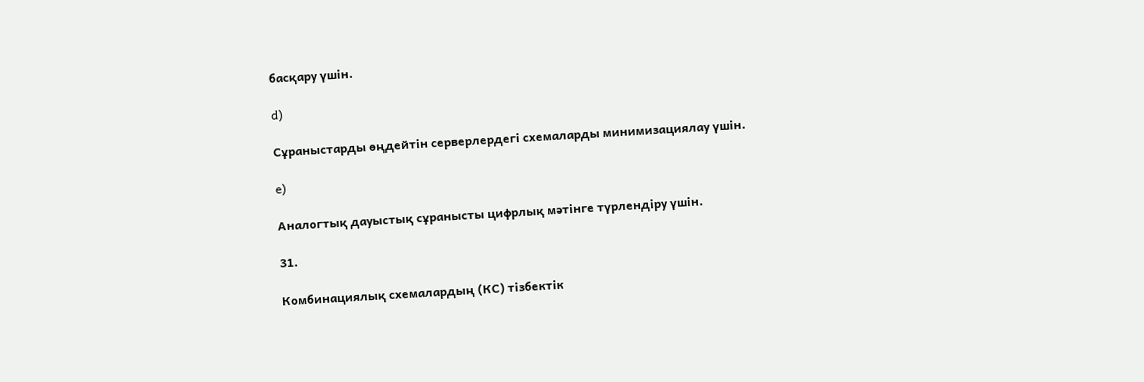басқару үшін.

d)

Сұраныстарды өңдейтін серверлердегі схемаларды минимизациялау үшін.

e)

Аналогтық дауыстық сұранысты цифрлық мәтінге түрлендіру үшін.

31.

Комбинациялық схемалардың (КС) тізбектік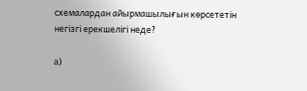схемалардан айырмашылығын көрсететін негізгі ерекшелігі неде?

a)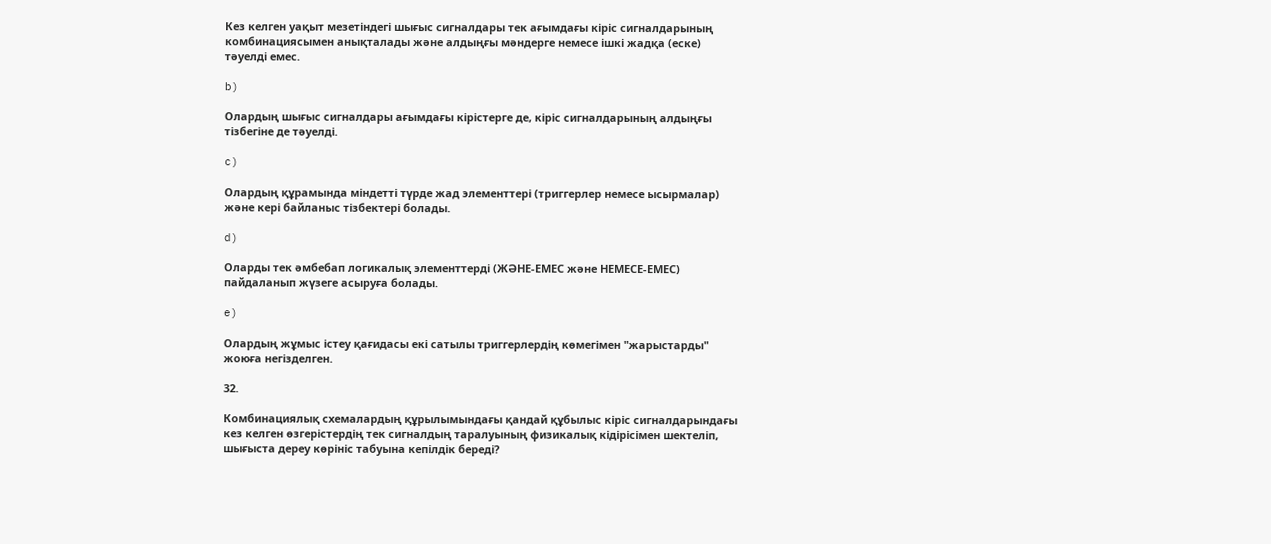Кез келген уақыт мезетіндегі шығыс сигналдары тек ағымдағы кіріс сигналдарының комбинациясымен анықталады және алдыңғы мәндерге немесе ішкі жадқа (еске) тәуелді емес.

b)

Олардың шығыс сигналдары ағымдағы кірістерге де, кіріс сигналдарының алдыңғы тізбегіне де тәуелді.

c)

Олардың құрамында міндетті түрде жад элементтері (триггерлер немесе ысырмалар) және кері байланыс тізбектері болады.

d)

Оларды тек әмбебап логикалық элементтерді (ЖӘНЕ-ЕМЕС және НЕМЕСЕ-ЕМЕС) пайдаланып жүзеге асыруға болады.

e)

Олардың жұмыс істеу қағидасы екі сатылы триггерлердің көмегімен "жарыстарды" жоюға негізделген.

32.

Комбинациялық схемалардың құрылымындағы қандай құбылыс кіріс сигналдарындағы кез келген өзгерістердің тек сигналдың таралуының физикалық кідірісімен шектеліп, шығыста дереу көрініс табуына кепілдік береді?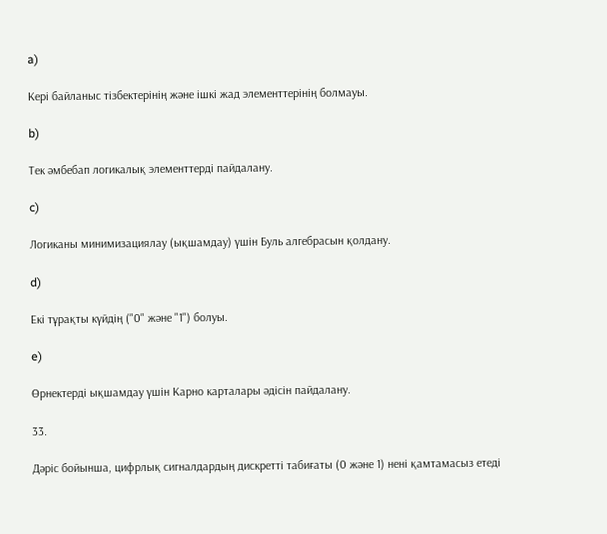a)

Кері байланыс тізбектерінің және ішкі жад элементтерінің болмауы.

b)

Тек әмбебап логикалық элементтерді пайдалану.

c)

Логиканы минимизациялау (ықшамдау) үшін Буль алгебрасын қолдану.

d)

Екі тұрақты күйдің ("0" және "1") болуы.

e)

Өрнектерді ықшамдау үшін Карно карталары әдісін пайдалану.

33.

Дәріс бойынша, цифрлық сигналдардың дискретті табиғаты (0 және 1) нені қамтамасыз етеді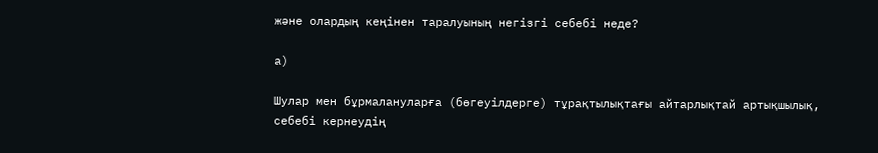және олардың кеңінен таралуының негізгі себебі неде?

a)

Шулар мен бұрмалануларға (бөгеуілдерге) тұрақтылықтағы айтарлықтай артықшылық, себебі кернеудің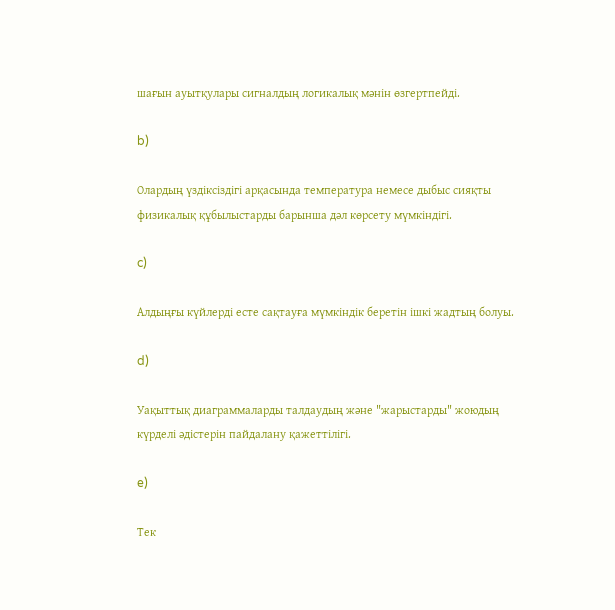шағын ауытқулары сигналдың логикалық мәнін өзгертпейді.

b)

Олардың үздіксіздігі арқасында температура немесе дыбыс сияқты физикалық құбылыстарды барынша дәл көрсету мүмкіндігі.

c)

Алдыңғы күйлерді есте сақтауға мүмкіндік беретін ішкі жадтың болуы.

d)

Уақыттық диаграммаларды талдаудың және "жарыстарды" жоюдың күрделі әдістерін пайдалану қажеттілігі.

e)

Тек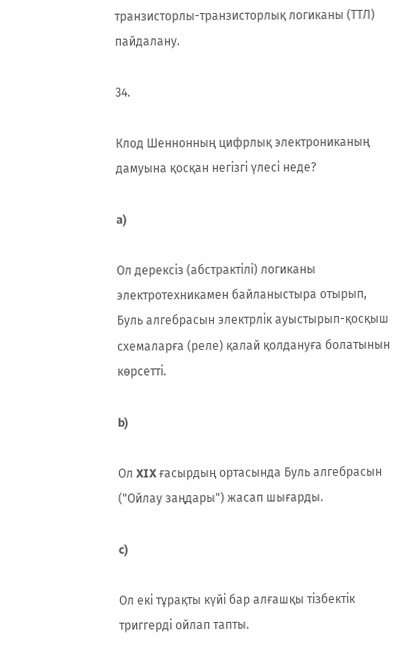транзисторлы-транзисторлық логиканы (ТТЛ) пайдалану.

34.

Клод Шеннонның цифрлық электрониканың дамуына қосқан негізгі үлесі неде?

a)

Ол дерексіз (абстрактілі) логиканы электротехникамен байланыстыра отырып, Буль алгебрасын электрлік ауыстырып-қосқыш схемаларға (реле) қалай қолдануға болатынын көрсетті.

b)

Ол XIX ғасырдың ортасында Буль алгебрасын ("Ойлау заңдары") жасап шығарды.

c)

Ол екі тұрақты күйі бар алғашқы тізбектік триггерді ойлап тапты.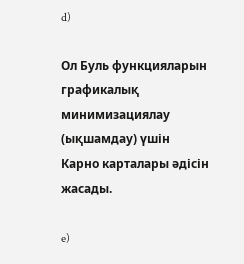d)

Ол Буль функцияларын графикалық минимизациялау (ықшамдау) үшін Карно карталары әдісін жасады.

e)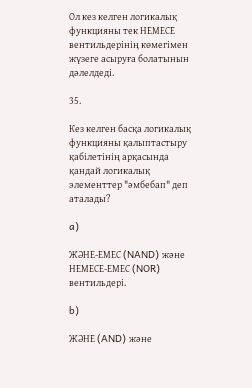Ол кез келген логикалық функцияны тек НЕМЕСЕ вентильдерінің көмегімен жүзеге асыруға болатынын дәлелдеді.

35.

Кез келген басқа логикалық функцияны қалыптастыру қабілетінің арқасында қандай логикалық элементтер "әмбебап" деп аталады?

a)

ЖӘНЕ-ЕМЕС (NAND) және НЕМЕСЕ-ЕМЕС (NOR) вентильдері.

b)

ЖӘНЕ (AND) және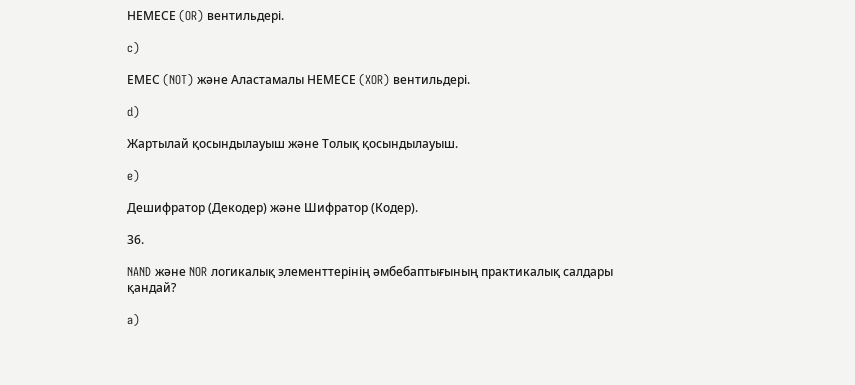НЕМЕСЕ (OR) вентильдері.

c)

ЕМЕС (NOT) және Аластамалы НЕМЕСЕ (XOR) вентильдері.

d)

Жартылай қосындылауыш және Толық қосындылауыш.

e)

Дешифратор (Декодер) және Шифратор (Кодер).

36.

NAND және NOR логикалық элементтерінің әмбебаптығының практикалық салдары қандай?

a)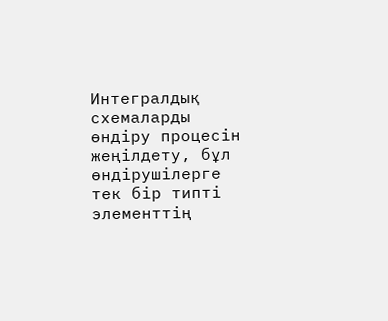Интегралдық схемаларды өндіру процесін жеңілдету, бұл өндірушілерге тек бір типті элементтің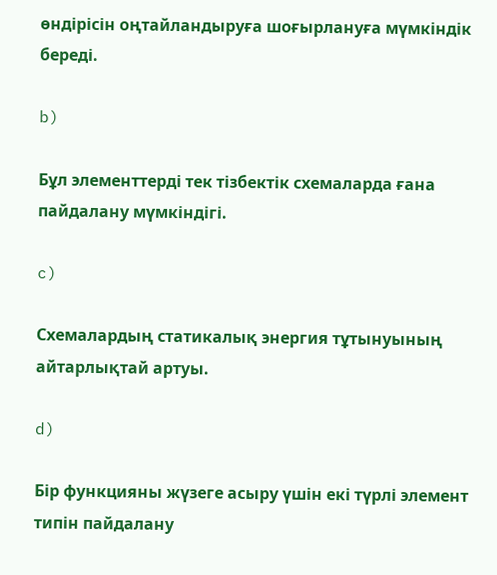өндірісін оңтайландыруға шоғырлануға мүмкіндік береді.

b)

Бұл элементтерді тек тізбектік схемаларда ғана пайдалану мүмкіндігі.

c)

Схемалардың статикалық энергия тұтынуының айтарлықтай артуы.

d)

Бір функцияны жүзеге асыру үшін екі түрлі элемент типін пайдалану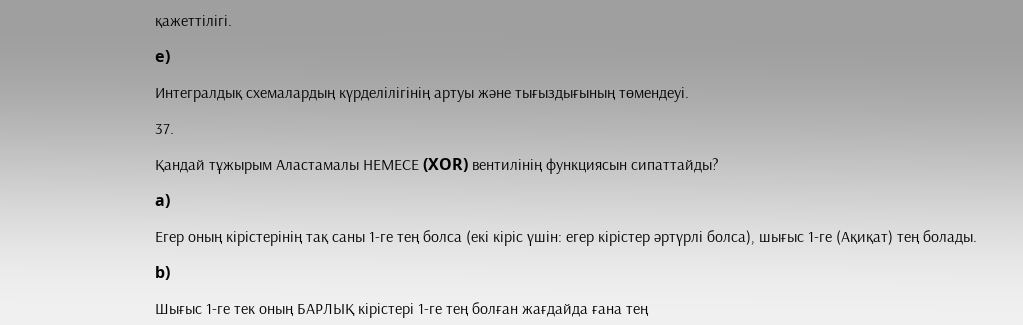қажеттілігі.

e)

Интегралдық схемалардың күрделілігінің артуы және тығыздығының төмендеуі.

37.

Қандай тұжырым Аластамалы НЕМЕСЕ (XOR) вентилінің функциясын сипаттайды?

a)

Егер оның кірістерінің тақ саны 1-ге тең болса (екі кіріс үшін: егер кірістер әртүрлі болса), шығыс 1-ге (Ақиқат) тең болады.

b)

Шығыс 1-ге тек оның БАРЛЫҚ кірістері 1-ге тең болған жағдайда ғана тең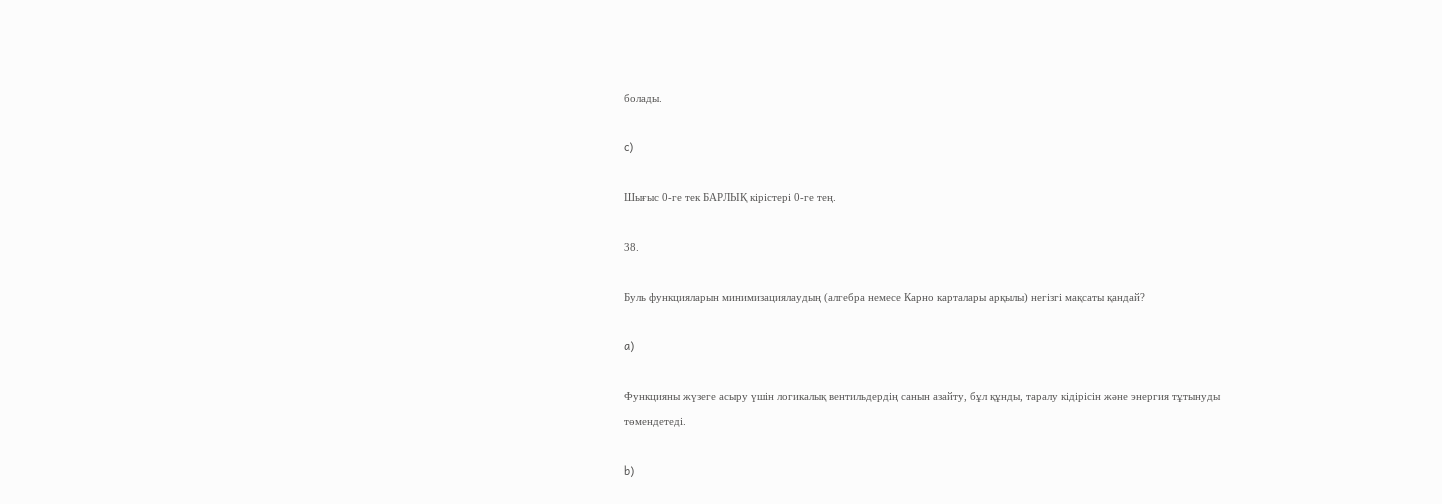болады.

c)

Шығыс 0-ге тек БАРЛЫҚ кірістері 0-ге тең.

38.

Буль функцияларын минимизациялаудың (алгебра немесе Карно карталары арқылы) негізгі мақсаты қандай?

a)

Функцияны жүзеге асыру үшін логикалық вентильдердің санын азайту, бұл құнды, таралу кідірісін және энергия тұтынуды төмендетеді.

b)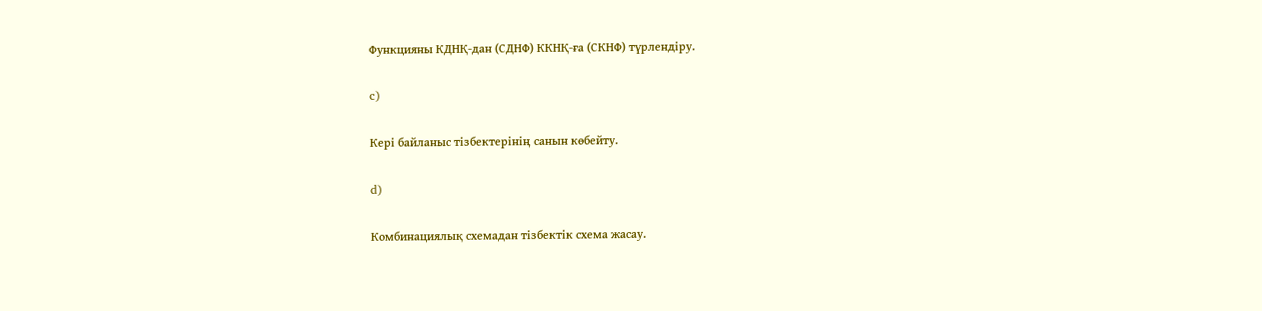Функцияны КДНҚ-дан (СДНФ) ККНҚ-ға (СКНФ) түрлендіру.

c)

Кері байланыс тізбектерінің санын көбейту.

d)

Комбинациялық схемадан тізбектік схема жасау.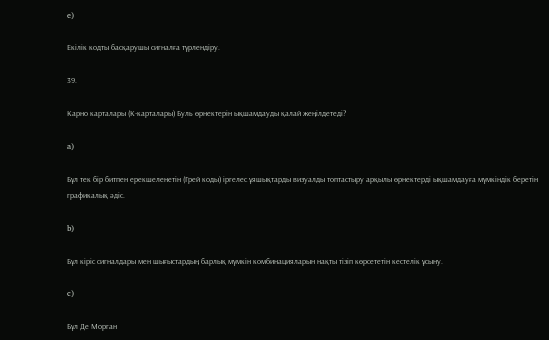e)

Екілік кодты басқарушы сигналға түрлендіру.

39.

Карно карталары (К-карталары) Буль өрнектерін ықшамдауды қалай жеңілдетеді?

a)

Бұл тек бір битпен ерекшеленетін (Грей коды) іргелес ұяшықтарды визуалды топтастыру арқылы өрнектерді ықшамдауға мүмкіндік беретін графикалық әдіс.

b)

Бұл кіріс сигналдары мен шығыстардың барлық мүмкін комбинацияларын нақты тізіп көрсететін кестелік ұсыну.

c)

Бұл Де Морган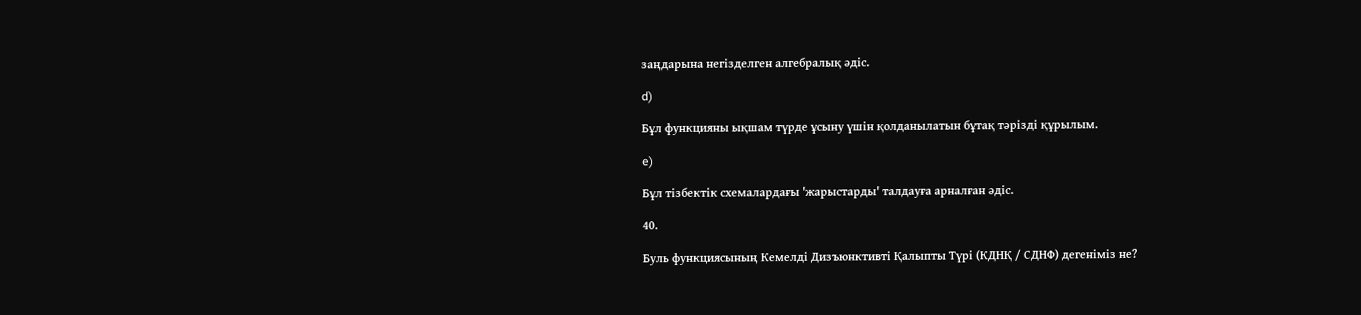заңдарына негізделген алгебралық әдіс.

d)

Бұл функцияны ықшам түрде ұсыну үшін қолданылатын бұтақ тәрізді құрылым.

e)

Бұл тізбектік схемалардағы 'жарыстарды' талдауға арналған әдіс.

40.

Буль функциясының Кемелді Дизъюнктивті Қалыпты Түрі (КДНҚ / СДНФ) дегеніміз не?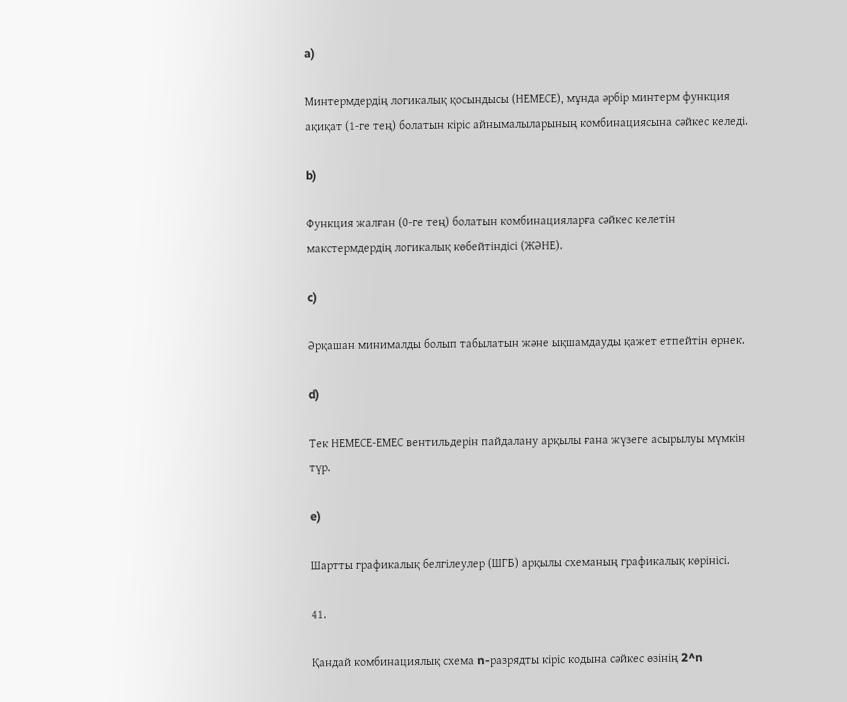a)

Минтермдердің логикалық қосындысы (НЕМЕСЕ), мұнда әрбір минтерм функция ақиқат (1-ге тең) болатын кіріс айнымалыларының комбинациясына сәйкес келеді.

b)

Функция жалған (0-ге тең) болатын комбинацияларға сәйкес келетін макстермдердің логикалық көбейтіндісі (ЖӘНЕ).

c)

Әрқашан минималды болып табылатын және ықшамдауды қажет етпейтін өрнек.

d)

Тек НЕМЕСЕ-ЕМЕС вентильдерін пайдалану арқылы ғана жүзеге асырылуы мүмкін түр.

e)

Шартты графикалық белгілеулер (ШГБ) арқылы схеманың графикалық көрінісі.

41.

Қандай комбинациялық схема n-разрядты кіріс кодына сәйкес өзінің 2^n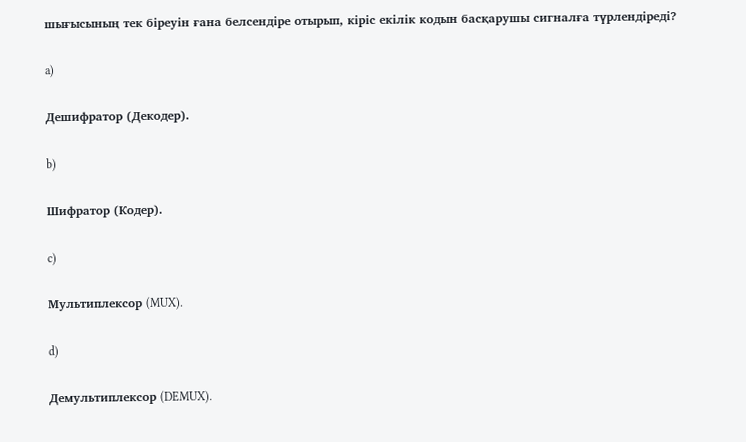шығысының тек біреуін ғана белсендіре отырып, кіріс екілік кодын басқарушы сигналға түрлендіреді?

a)

Дешифратор (Декодер).

b)

Шифратор (Кодер).

c)

Мультиплексор (MUX).

d)

Демультиплексор (DEMUX).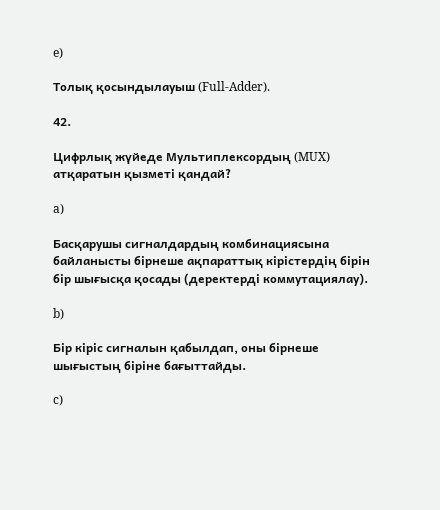e)

Толық қосындылауыш (Full-Adder).

42.

Цифрлық жүйеде Мультиплексордың (MUX) атқаратын қызметі қандай?

a)

Басқарушы сигналдардың комбинациясына байланысты бірнеше ақпараттық кірістердің бірін бір шығысқа қосады (деректерді коммутациялау).

b)

Бір кіріс сигналын қабылдап, оны бірнеше шығыстың біріне бағыттайды.

c)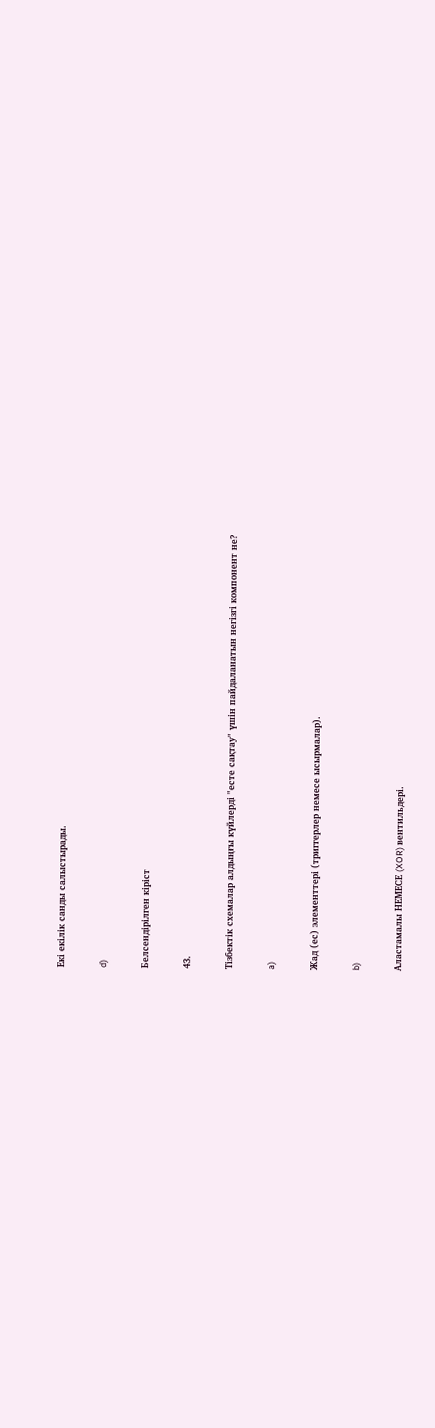Екі екілік санды салыстырады.

d)

Белсендірілген кіріст

43.

Тізбектік схемалар алдыңғы күйлерді "есте сақтау" үшін пайдаланатын негізгі компонент не?

a)

Жад (ес) элементтері (триггерлер немесе ысырмалар).

b)

Аластамалы НЕМЕСЕ (XOR) вентильдері.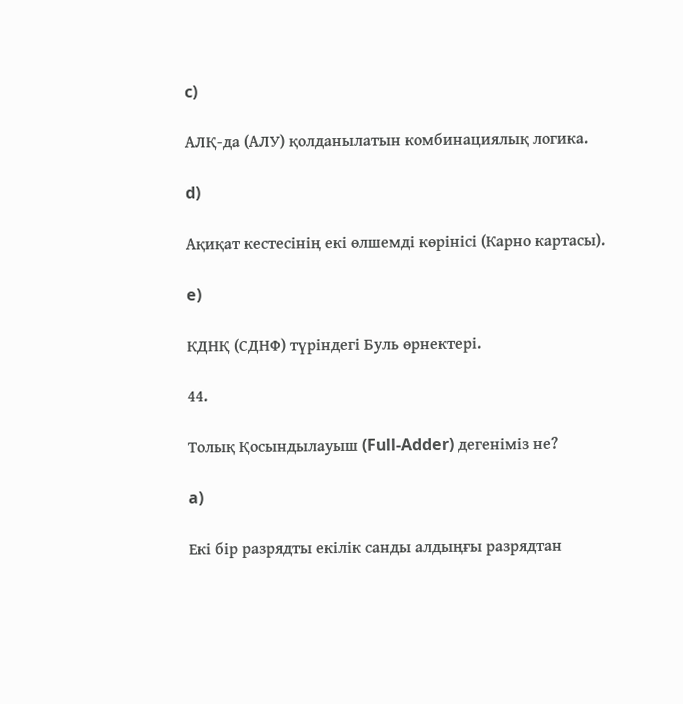c)

АЛҚ-да (АЛУ) қолданылатын комбинациялық логика.

d)

Ақиқат кестесінің екі өлшемді көрінісі (Карно картасы).

e)

КДНҚ (СДНФ) түріндегі Буль өрнектері.

44.

Толық Қосындылауыш (Full-Adder) дегеніміз не?

a)

Екі бір разрядты екілік санды алдыңғы разрядтан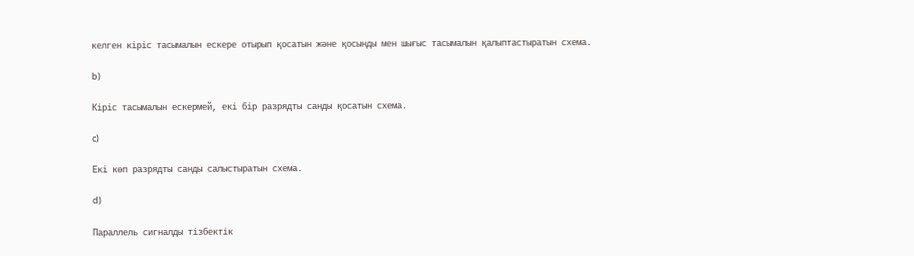келген кіріс тасымалын ескере отырып қосатын және қосынды мен шығыс тасымалын қалыптастыратын схема.

b)

Кіріс тасымалын ескермей, екі бір разрядты санды қосатын схема.

c)

Екі көп разрядты санды салыстыратын схема.

d)

Параллель сигналды тізбектік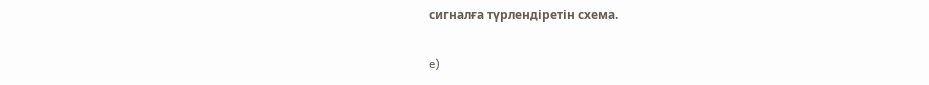сигналға түрлендіретін схема.

e)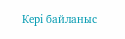Кері байланыс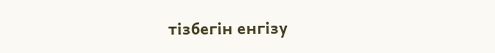тізбегін енгізу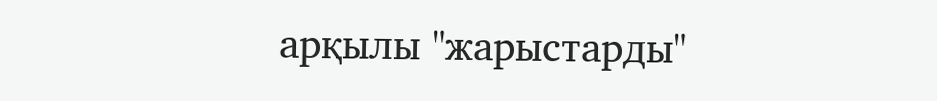арқылы "жарыстарды"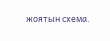жоятын схема.